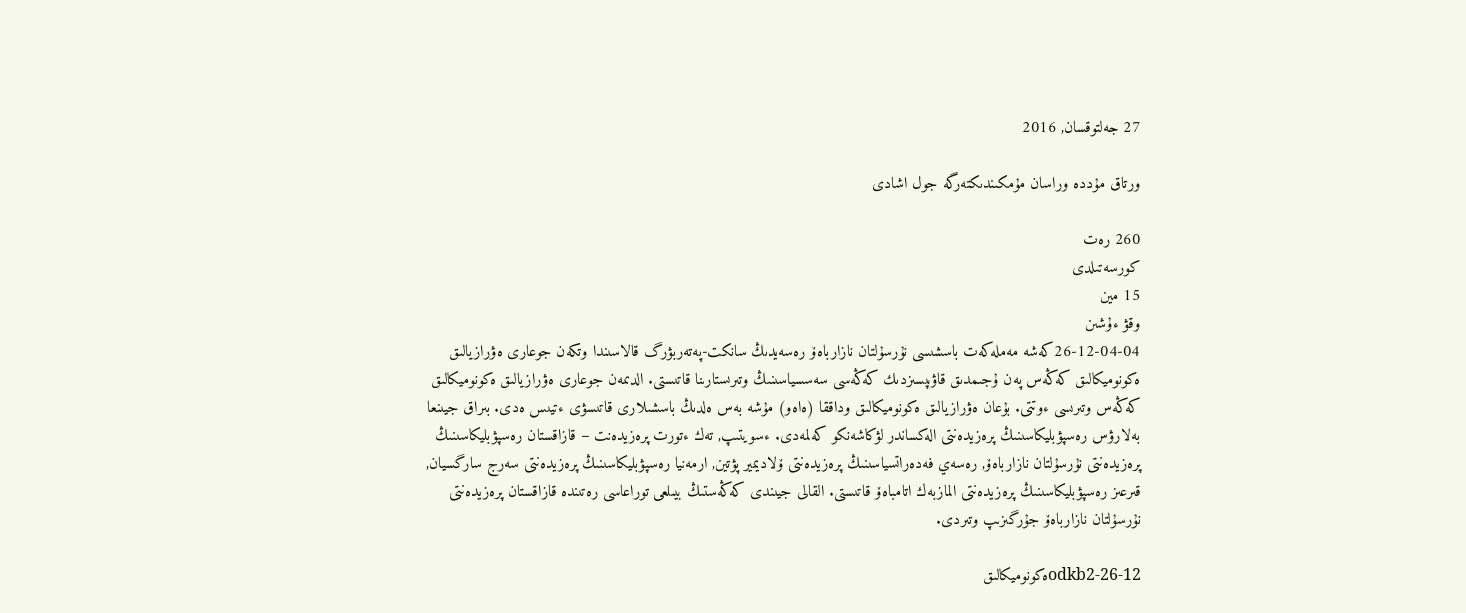27 جەلتوقسان, 2016

ورتاق مۇددە وراسان مۇمكىندىكتەرگە جول اشادى

260 رەت
كورسەتىلدى
15 مين
وقۋ ءۇشىن
26-12-04-04كەشە مەملەكەت باسشىسى نۇرسۇلتان نازارباەۆ رەسەيدىڭ سانكت-پەتەربۋرگ قالاسىندا وتكەن جوعارى ەۋرازيالىق ەكونوميكالىق كەڭەس پەن ۇجىمدىق قاۋىپسىزدىك كەڭەسى سەسسياسىنىڭ وتىرىستارىنا قاتىستى. الدىمەن جوعارى ەۋرازيالىق ەكونوميكالىق كەڭەس وتىرىسى ءوتتى. بۇعان ەۋرازيالىق ەكونوميكالىق وداققا (ەاەو) مۇشە بەس ەلدىڭ باسشىلارى قاتىسۋى ءتيىس ەدى. بىراق جيىنعا بەلارۋس رەسپۋبليكاسىنىڭ پرەزيدەنتى الەكساندر لۋكاشەنكو كەلمەدى. ءسويتىپ, تەك ءتورت پرەزيدەنت – قازاقستان رەسپۋبليكاسىنىڭ پرەزيدەنتى نۇرسۇلتان نازارباەۆ, رەسەي فەدەراتسياسىنىڭ پرەزيدەنتى ۆلاديمير پۋتين, ارمەنيا رەسپۋبليكاسىنىڭ پرەزيدەنتى سەرج سارگسيان, قىرعىز رەسپۋبليكاسىنىڭ پرەزيدەنتى المازبەك اتامباەۆ قاتىستى. القالى جيىندى كەڭەستىڭ بيىلعى توراعاسى رەتىندە قازاقستان پرەزيدەنتى نۇرسۇلتان نازارباەۆ جۇرگىزىپ وتىردى.

26-12-odkb2ەكونوميكالىق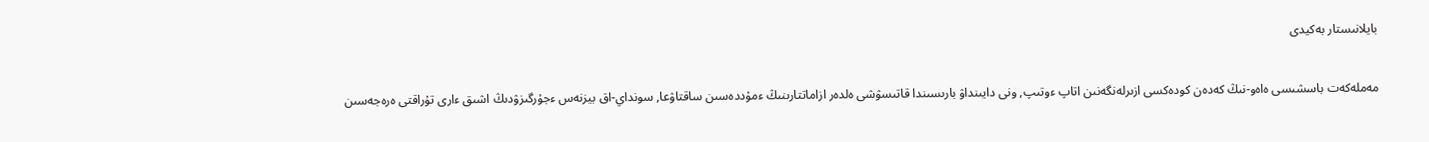بايلانىستار بەكيدى

مەملەكەت باسشىسى ەاەو-نىڭ كەدەن كودەكسى ازىرلەنگەنىن اتاپ ءوتىپ, ونى دايىنداۋ بارىسىندا قاتىسۋشى ەلدەر ازاماتتارىنىڭ ءمۇددەسىن ساقتاۋعا, سونداي-اق بيزنەس ءجۇرگىزۋدىڭ اشىق ءارى تۇراقتى ەرەجەسىن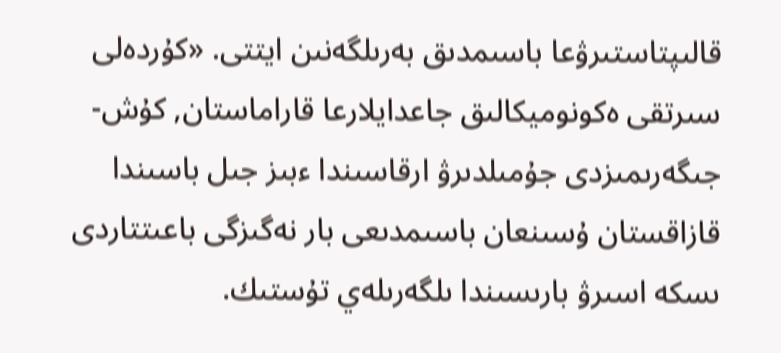قالىپتاستىرۋعا باسىمدىق بەرىلگەنىن ايتتى. «كۇردەلى سىرتقى ەكونوميكالىق جاعدايلارعا قاراماستان, كۇش-جىگەرىمىزدى جۇمىلدىرۋ ارقاسىندا ءبىز جىل باسىندا قازاقستان ۇسىنعان باسىمدىعى بار نەگىزگى باعىتتاردى ىسكە اسىرۋ بارىسىندا ىلگەرىلەي تۇستىك.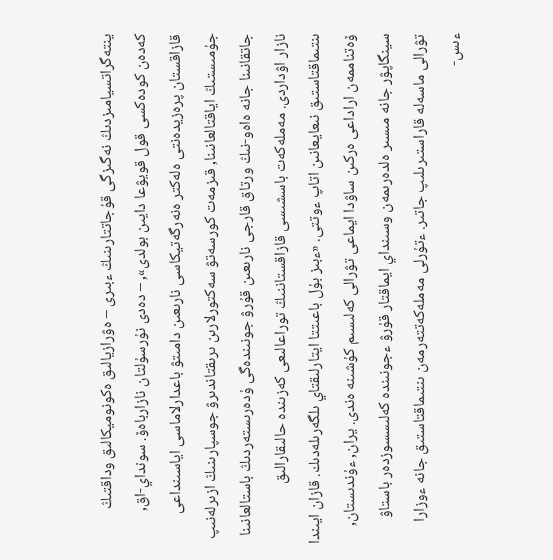ينتەگراتسيامىزدىڭ نەگىزگى قۇجاتتارىنىڭ ءبىرى – ەۋرازيالىق ەكونوميكالىق وداقتىڭ كەدەن كودەكسى قول قويۋعا دايىن بولدى», – دەدى نۇرسۇلتان نازارباەۆ. سونداي-اق, قازاقستان پرەزيدەنتى ەلەكتر ەنەرگەتيكاسى نارىعىن دامىتۋ باعدارلاماسى اياسىنداعى جۇمىستىڭ اياقتالعانىنا, قىزمەت كورسەتۋ سەكتورلارىن ىرىقتاندىرۋ جوسپارىنىڭ ازىرلەنىپ جاتقانىنا جانە ەاەو-نىڭ ورتاق قارجى نارىعىن قۇرۋ جونىندەگى ۇدەرىستەردىڭ باستالعانىنا نازار اۋداردى. مەملەكەت باسشىسى قازاقستاننىڭ توراعالىعى كەزىندە حالىقارالىق ىنتىماقتاستىق نىعايعانىن اتاپ ءوتتى. «ءبىز بۇل باعىتتا ايتارلىقتاي ىلگەرىلەدىك. قازان ايىندا ۆەتناممەن اراداعى ەركىن ساۋدا ايماعى تۋرالى كەلىسىم كۇشىنە ەندى. يران, ءۇندىستان, سينگاپۋر جانە مىسىر ەلدەرىمەن وسىنداي ايماقتار قۇرۋ ءجونىندە كەلىسسوزدەر باستاۋ تۋرالى ماسەلە قاراستىرىلىپ جاتىر. ءتۇرلى مەملەكەتتەرمەن ىنتىماقتاستىق جانە ءوزارا ءىس-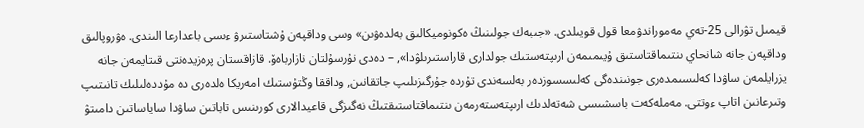قيمىل تۋرالى 25-تەي مەموراندۋمعا قول قويىلدى. «جىبەك جولىنىڭ ەكونوميكالىق بەلدەۋىن» وسى وداقپەن ۇشتاستىرۋ ءىسى باعدارعا الىندى. ەۋروپالىق وداقپەن جانە شانحاي ىنتىماقتاستىق ۇيىمىمەن ارىپتەستىك جولدارى قاراستىرىلۋدا», – دەدى نۇرسۇلتان نازارباەۆ. قازاقستان پرەزيدەنتى قىتايمەن جانە يزرايلمەن ساۋدا كەلىسىمدەرى جونىندەگى كەلىسسوزدەر بەلسەندى تۇردە جۇرگىزىلىپ جاتقانىن, وداققا وڭتۇستىك امەريكا ەلدەرى دە مۇددەلىلىك تانىتىپ وتىرعانىن اتاپ ءوتتى. مەملەكەت باسشىسى شەتەلدىك ارىپتەستەرمەن ىنتىماقتاستىقتىڭ نەگىزگى قاعيدالارى كورىنىس تاباتىن ساۋدا ساياساتىن دامىتۋ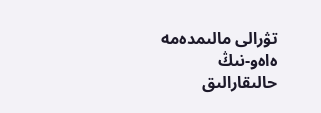تۋرالى مالىمدەمە ەاەو-نىڭ حالىقارالىق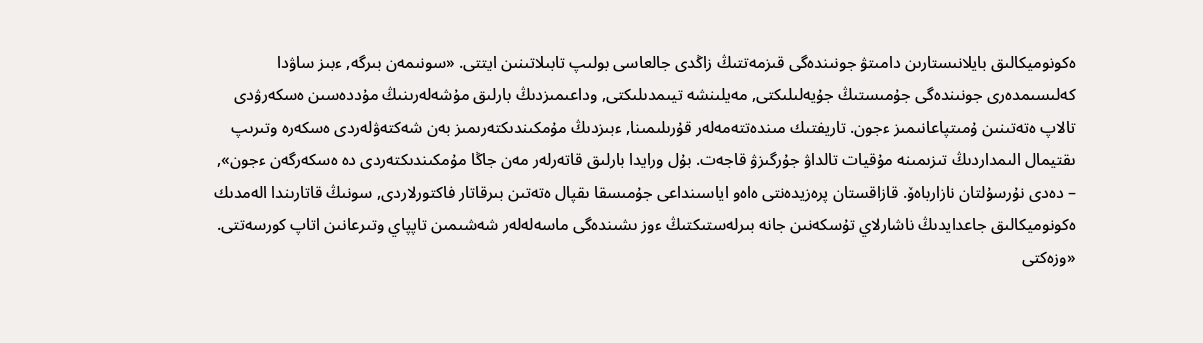ەكونوميكالىق بايلانىستارىن دامىتۋ جونىندەگى قىزمەتتىڭ زاڭدى جالعاسى بولىپ تابىلاتىنىن ايتتى. «سونىمەن بىرگە, ءبىز ساۋدا كەلىسىمدەرى جونىندەگى جۇمىستىڭ جۇيەلىلىكتى, مەيلىنشە تيىمدىلىكتى, وداعىمىزدىڭ بارلىق مۇشەلەرىنىڭ مۇددەسىن ەسكەرۋدى تالاپ ەتەتىنىن ۇمىتپاعانىمىز ءجون. تاريفتىك مىندەتتەمەلەر قۇرىلىمىنا, ءبىزدىڭ مۇمكىندىكتەرىمىز بەن شەكتەۋلەردى ەسكەرە وتىرىپ ىقتيمال الىمداردىڭ تىزىمىنە مۇقيات تالداۋ جۇرگىزۋ قاجەت. بۇل ورايدا بارلىق قاتەرلەر مەن جاڭا مۇمكىندىكتەردى دە ەسكەرگەن ءجون», – دەدى نۇرسۇلتان نازارباەۆ. قازاقستان پرەزيدەنتى ەاەو اياسىنداعى جۇمىسقا ىقپال ەتەتىن بىرقاتار فاكتورلاردى, سونىڭ قاتارىندا الەمدىك ەكونوميكالىق جاعدايدىڭ ناشارلاي تۇسكەنىن جانە بىرلەستىكتىڭ ءوز ىشىندەگى ماسەلەلەر شەشىمىن تاپپاي وتىرعانىن اتاپ كورسەتتى. «وزەكتى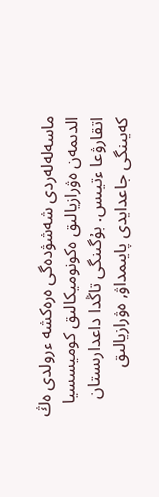ماسەلەلەردى شەشۋدەگى ەرەكشە ءرولدى ەڭ الدىمەن ەۋرازيالىق ەكونوميكالىق كوميسسيا اتقارۋعا ءتيىس. بۇگىنگى تاڭدا داعدارىستان كەيىنگى جاعدايدى پايىمداۋ, ەۋرازيالىق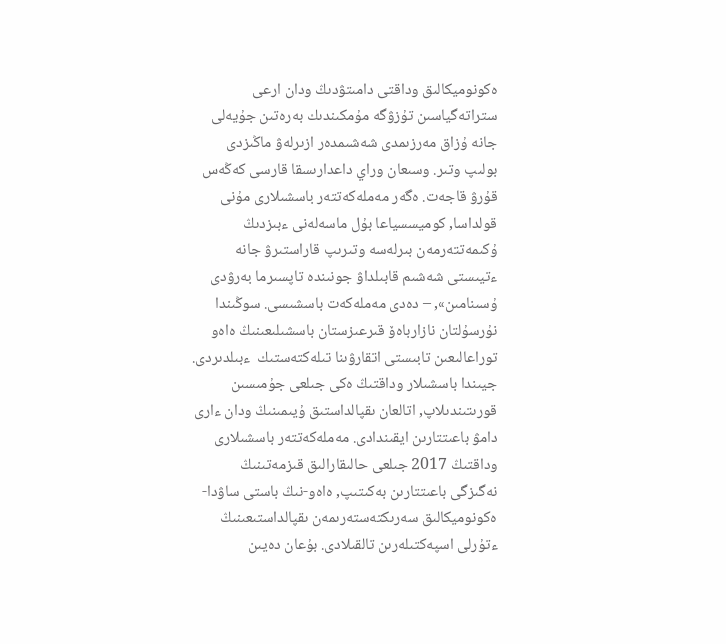ەكونوميكالىق وداقتى دامىتۋدىڭ ودان ارعى ستراتەگياسىن تۇزۋگە مۇمكىندىك بەرەتىن جۇيەلى جانە ۇزاق مەرزىمدى شەشىمدەر ازىرلەۋ ماڭىزدى بولىپ وتىر. وسىعان وراي داعدارىسقا قارسى كەڭەس قۇرۋ قاجەت. ەگەر مەملەكەتتەر باسشىلارى مۇنى قولداسا, كوميسسياعا بۇل ماسەلەنى ءبىزدىڭ ۇكىمەتتەرمەن بىرلەسە وتىرىپ قاراستىرۋ جانە ءتيىستى شەشىم قابىلداۋ جونىندە تاپسىرما بەرۋدى ۇسىنامىن», – دەدى مەملەكەت باسشىسى. سوڭىندا نۇرسۇلتان نازارباەۆ قىرعىزستان باسشىلىعىنىڭ ەاەو توراعالىعىن تابىستى اتقارۋىنا تىلەكتەستىك  ءبىلدىردى. جيىندا باسشىلار وداقتىڭ ەكى جىلعى جۇمىسىن قورىتىندىلاپ, اتالعان ىقپالداستىق ۇيىمىنىڭ ودان ءارى دامۋ باعىتتارىن ايقىندادى. مەملەكەتتەر باسشىلارى وداقتىڭ 2017 جىلعى حالىقارالىق قىزمەتىنىڭ نەگىزگى باعىتتارىن بەكىتىپ, ەاەو-نىڭ باستى ساۋدا-ەكونوميكالىق سەرىكتەستەرىمەن ىقپالداستىعىنىڭ ءتۇرلى اسپەكتىلەرىن تالقىلادى. بۇعان دەيىن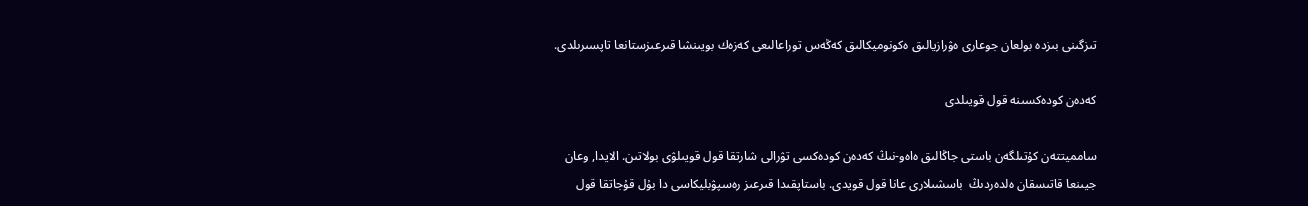تىزگىنى بىزدە بولعان جوعارى ەۋرازيالىق ەكونوميكالىق كەڭەس توراعالىعى كەزەك بويىنشا قىرعىزستانعا تاپسىرىلدى.

كەدەن كودەكسىنە قول قويىلدى

سامميتتەن كۇتىلگەن باستى جاڭالىق ەاەو-نىڭ كەدەن كودەكسى تۋرالى شارتقا قول قويىلۋى بولاتىن. الايدا, وعان جيىنعا قاتىسقان ەلدەردىڭ  باسشىلارى عانا قول قويدى. باستاپقىدا قىرعىز رەسپۋبليكاسى دا بۇل قۇجاتقا قول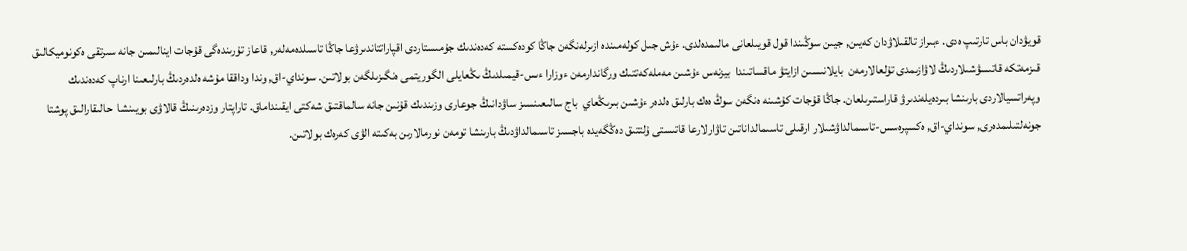قويۋدان باس تارتىپ ەدى. ءبىراز تالقىلاۋدان كەيىن, جيىن سوڭىندا قول قويىلعانى مالىمدەلدى. ءۇش جىل كولەمىندە ازىرلەنگەن جاڭا كودەكستە كەدەندىك جۇمىستاردى اقپاراتتاندىرۋعا جاڭا تاسىلدەمەلەر, قاعاز تۇرىندەگى قۇجات اينالىمىن جانە سىرتقى ەكونوميكالىق قىزمەتكە قاتىسۋشىلاردىڭ لاۋازىمدى تۇلعالارمەن  بايلانىسىن ازايتۋ ماقساتىندا  بيزنەس ءۇشىن مەملەكەتتىك ورگاندارمەن ءوزارا ءىس-قيمىلدىڭ ىڭعايلى الگوريتمى ەنگىزىلگەن بولاتىن. سونداي-اق, وندا وداققا مۇشە ەلدەردىڭ بارلىعىنا ارناپ كەدەندىك وپەراتسيالاردى بارىنشا بىردەيلەندىرۋ قاراستىرىلعان. جاڭا قۇجات كۇشىنە ەنگەن سوڭ ەەك بارلىق ەلدەر ءۇشىن بىرىڭعاي  باج سالىعىنسىز ساۋدانىڭ جوعارى وزىندىك قۇنىن جانە سالماقتىق شەكتى ايقىنداماق. تاراپتار وزدەرىنىڭ قالاۋى بويىنشا  حالىقارالىق پوشتا جونەلتىلىمدەرى, سونداي-اق, ەكسپرەسس-تاسىمالداۋشىلار ارقىلى تاسىمالداناتىن تاۋارلارعا قاتىستى ۇلتتىق دەڭگەيدە باجسىز تاسىمالداۋدىڭ بارىنشا تومەن نورمالارىن بەكىتە الۋى كەرەك بولاتىن.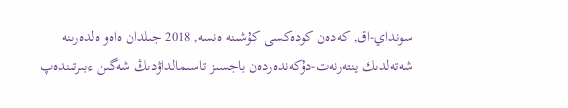سونداي-اق, كەدەن كودەكسى كۇشىنە ەنسە, 2018 جىلدان ەاەو ەلدەرىنە شەتەلدىك ينتەرنەت-دۇكەندەردەن باجسىز تاسىمالداۋدىڭ شەگىن ءبىرتىندەپ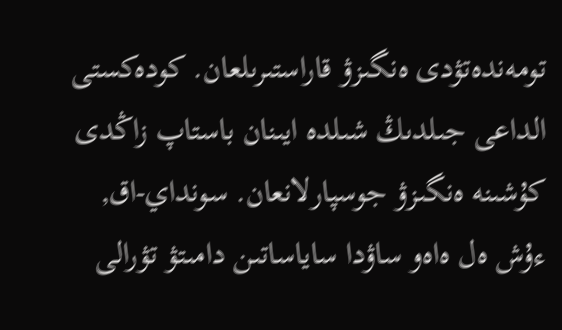تومەندەتۋدى ەنگىزۋ قاراستىرىلعان. كودەكستى الداعى جىلدىڭ شىلدە ايىنان باستاپ زاڭدى كۇشىنە ەنگىزۋ جوسپارلانعان. سونداي-اق, ءۇش ەل ەاەو ساۋدا ساياساتىن دامىتۋ تۋرالى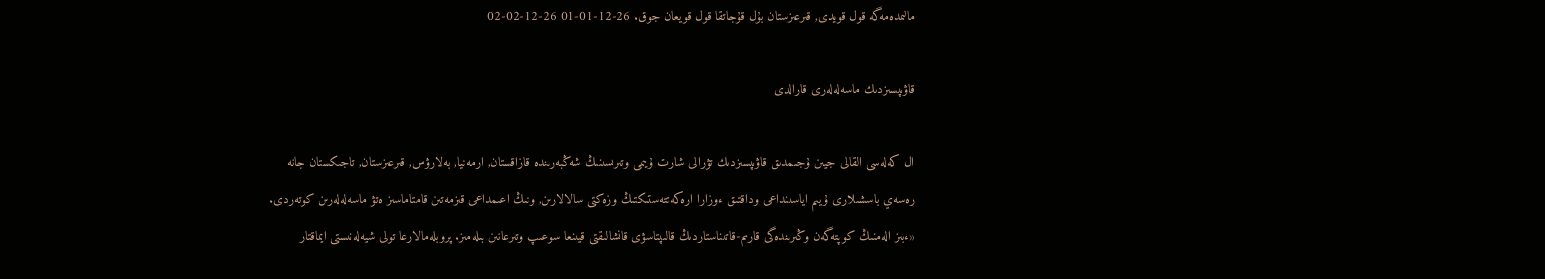مالىمدەمەگە قول قويدى, قىرعىزستان بۇل قۇجاتقا قول قويعان جوق. 26-12-01-01 26-12-02-02

قاۋىپسىزدىك ماسەلەلەرى قارالدى

ال كەلەسى القالى جيىن ۇجىمدىق قاۋىپسىزدىك تۋرالى شارت ۇيىمى وتىرىسىنىڭ شەڭبەرىندە قازاقستان, ارمەنيا, بەلارۋس, قىرعىزستان, تاجىكستان جانە رەسەي باسشىلارى ۇيىم اياسىنداعى وداقتىق ءوزارا ارەكەتتەستىكتىڭ وزەكتى سالالارىن, ونىڭ اعىمداعى قىزمەتىن قامتاماسىز ەتۋ ماسەلەلەرىن كوتەردى. «ءبىز الەمنىڭ كوپتەگەن وڭىرىندەگى قارىم-قاتىناستاردىڭ قالىپتاسۋى قانشالىقتى قيىنعا سوعىپ وتىرعانىن بىلەمىز. پروبلەمالارعا تولى شيەلەنىستى ايماقتار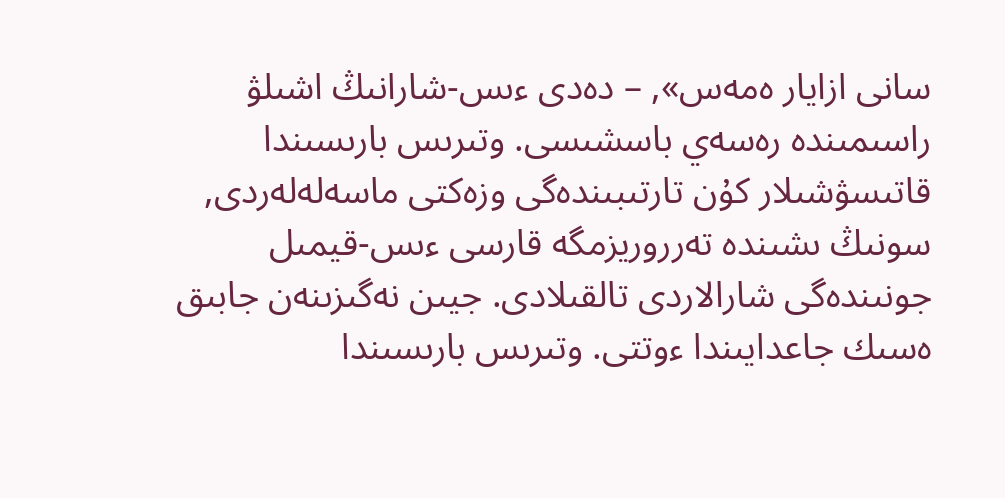سانى ازايار ەمەس», – دەدى ءىس-شارانىڭ اشىلۋ راسىمىندە رەسەي باسشىسى. وتىرىس بارىسىندا قاتىسۋشىلار كۇن تارتىبىندەگى وزەكتى ماسەلەلەردى, سونىڭ ىشىندە تەرروريزمگە قارسى ءىس-قيمىل جونىندەگى شارالاردى تالقىلادى. جيىن نەگىزىنەن جابىق ەسىك جاعدايىندا ءوتتى. وتىرىس بارىسىندا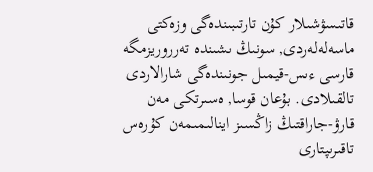قاتىسۋشىلار كۇن تارتىبىندەگى وزەكتى ماسەلەلەردى, سونىڭ ىشىندە تەرروريزمگە قارسى ءىس-قيمىل جونىندەگى شارالاردى تالقىلادى. بۇعان قوسا, ەسىرتكى مەن قارۋ-جاراقتىڭ زاڭسىز اينالىمىمەن كۇرەس تاقىرىپتارى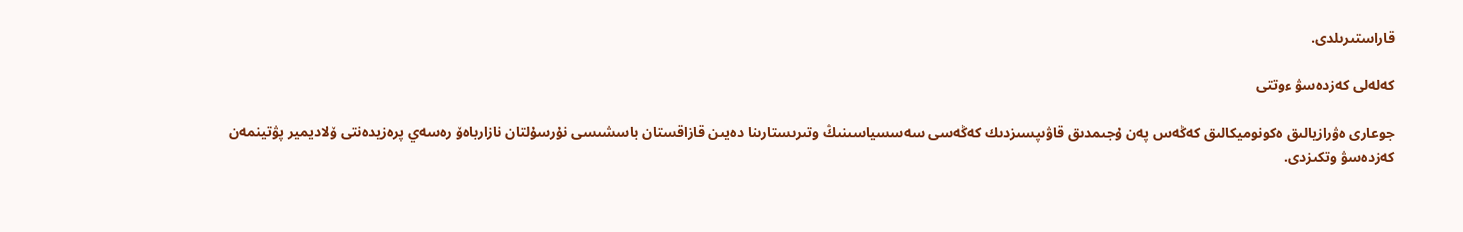قاراستىرىلدى.

كەلەلى كەزدەسۋ ءوتتى

جوعارى ەۋرازيالىق ەكونوميكالىق كەڭەس پەن ۇجىمدىق قاۋىپسىزدىك كەڭەسى سەسسياسىنىڭ وتىرىستارىنا دەيىن قازاقستان باسشىسى نۇرسۇلتان نازارباەۆ رەسەي پرەزيدەنتى ۆلاديمير پۋتينمەن كەزدەسۋ وتكىزدى.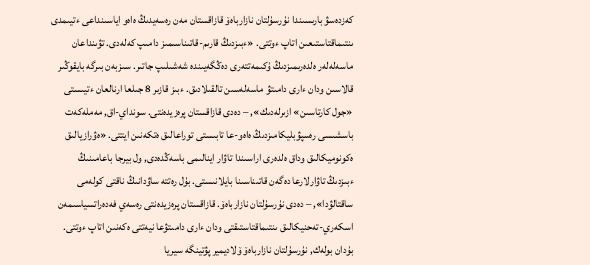كەزدەسۋ بارىسىندا نۇرسۇلتان نازارباەۆ قازاقستان مەن رەسەيدىڭ ەاەو اياسىنداعى ءتيىمدى ىنتىماقتاستىعىن اتاپ ءوتتى. «ءبىزدىڭ قارىم-قاتىناسىمىز دامىپ كەلەدى. تۋىنداعان ماسەلەلەر ەلدەرىمىزدىڭ ۇكىمەتتەرى دەڭگەيىندە شەشىلىپ جاتىر. سىزبەن بىرگە بايقوڭىر قالاسىن ودان ءارى دامىتۋ ماسەلەسىن تالقىلادىق. ءبىز قازىر 8 جىلعا ارنالعان ءتيىستى «جول كارتاسىن» ازىرلەدىك», – دەدى قازاقستان پرەزيدەنتى. سونداي-اق, مەملەكەت باسشىسى رەسپۋبليكامىزدىڭ ەاەو-عا تابىستى توراعالىق ەتكەنىن ايتتى. «ەۋرازيالىق ەكونوميكالىق وداق ەلدەرى اراسىندا تاۋار اينالىمى باسەڭدەدى, ول بيرجا باعامىنىڭ ءبىزدىڭ تاۋارلارعا دەگەن قاتىناسىنا بايلانىستى. بۇل رەتتە ساۋدانىڭ ناقتى كولەمى ساقتالۋدا», – دەدى نۇرسۇلتان نازارباەۆ. قازاقستان پرەزيدەنتى رەسەي فەدەراتسياسىمەن اسكەري-تەحنيكالىق ىنتىماقتاستىقتى ودان ءارى دامىتۋعا نيەتتى ەكەنىن اتاپ ءوتتى. بۇدان بولەك, نۇرسۇلتان نازارباەۆ ۆلاديمير پۋتينگە سيريا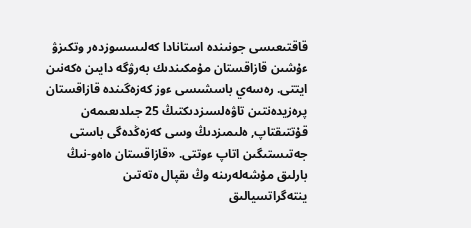قاقتىعىسى جونىندە استانادا كەلىسسوزدەر وتكىزۋ ءۇشىن قازاقستان مۇمكىندىك بەرۋگە دايىن ەكەنىن ايتتى. رەسەي باسشىسى ءوز كەزەگىندە قازاقستان پرەزيدەنتىن تاۋەلسىزدىكتىڭ 25 جىلدىعىمەن قۇتتىقتاپ, ەلىمىزدىڭ وسى كەزەڭدەگى باستى جەتىستىگىن اتاپ ءوتتى. «قازاقستان ەاەو-نىڭ بارلىق مۇشەلەرىنە وڭ ىقپال ەتەتىن ينتەگراتسيالىق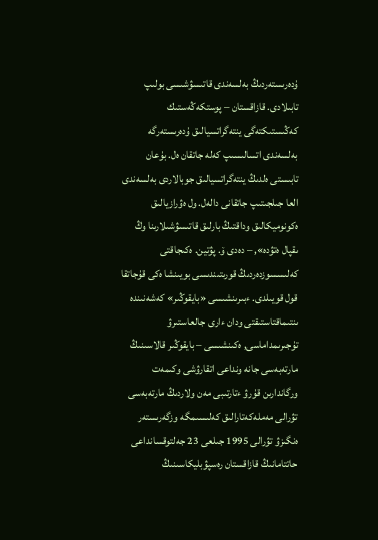ۇدەرىستەردىڭ بەلسەندى قاتىسۋشىسى بولىپ تابىلادى. قازاقستان – پوستكەڭەستىك كەڭىستىكتەگى ينتەگراتسيالىق ۇدەرىستەرگە بەلسەندى اتسالىسىپ كەلە جاتقان ەل. بۇعان  تابىستى ەلدىڭ ينتەگراتسيالىق جوبالاردى بەلسەندى العا جىلجىتىپ جاتقانى دالەل. ول ەۋرازيالىق ەكونوميكالىق وداقتىڭ بارلىق قاتىسۋشىلارىنا وڭ ىقپال ەتۋدە», – دەدى ۆ. پۋتين. ەكىجاقتى كەلىسسوزدەردىڭ قورىتىندىسى بويىنشا ەكى قۇجاتقا قول قويىلدى. ءبىرىنشىسى «بايقوڭىر» كەشەنىندە ىنتىماقتاستىقتى ودان ءارى جالعاستىرۋ تۇجىرىمداماسى, ەكىنشىسى – بايقوڭىر قالاسىنىڭ مارتەبەسى جانە ونداعى اتقارۋشى وكىمەت ورگاندارىن قۇرۋ ءتارتىبى مەن ولاردىڭ مارتەبەسى تۋرالى مەملەكەتارالىق كەلىسىمگە وزگەرىستەر ەنگىزۋ تۋرالى 1995 جىلعى 23 جەلتوقسانداعى حاتتامانىڭ قازاقستان رەسپۋبليكاسىنىڭ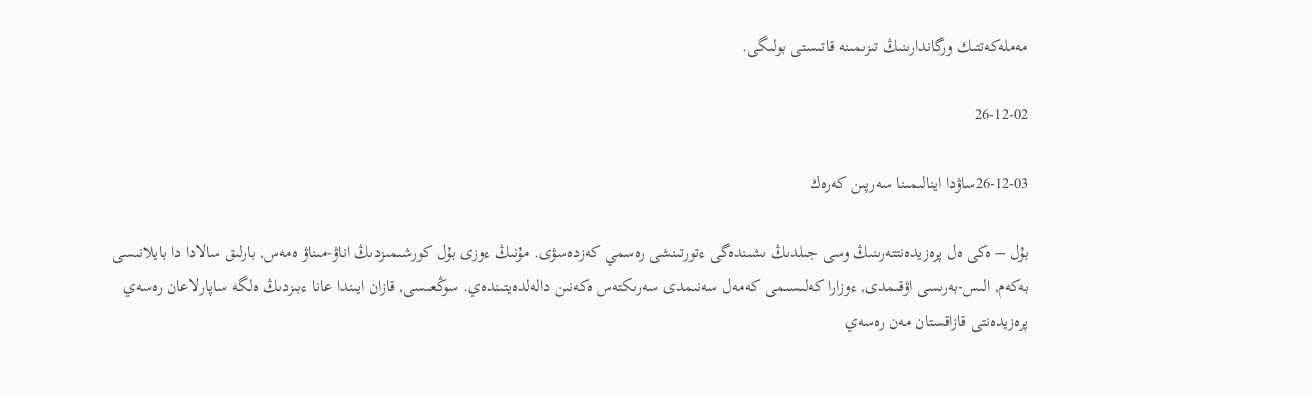مەملەكەتتىك ورگاندارىنىڭ تىزىمىنە قاتىستى بولىگى.

26-12-02

26-12-03ساۋدا اينالىمىنا سەرپىن كەرەك

بۇل – ەكى ەل پرەزيدەنتتەرىنىڭ وسى جىلدىڭ ىشىندەگى ءتورتىنشى رەسمي كەزدەسۋى. مۇنىڭ ءوزى بۇل كورشىمىزدىڭ اناۋ-مىناۋ ەمەس, بارلىق سالادا دا بايلانىسى بەكەم, الىس-بەرىسى اۋقىمدى, ءوزارا كەلىسىمى كەمەل سەنىمدى سەرىكتەس ەكەنىن دالەلدەيتىندەي. سوڭعىسى, قازان ايىندا عانا ءبىزدىڭ ەلگە ساپارلاعان رەسەي پرەزيدەنتى قازاقستان مەن رەسەي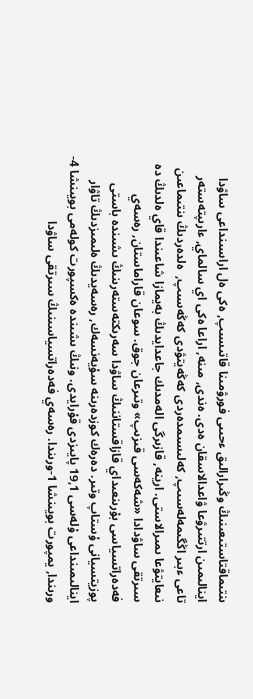ىنتىماقتاستىعىنىڭ وڭىرارالىق ءحىىى فورۋمىنا قاتىسىپ, ەكى ەل اراسىنداعى ساۋدا اينالىمىن ارتتىرۋعا ۋاعدالاسقان ەدى. ەندى, مىنە, اراعا ەكى اي سالماي, ءارىپتەستەر تاعى ءبىر اڭگىمەلەسىپ, كەلىسىمدەردى كەڭەيتۋدى كەڭەسىپ,  ەلدەردىڭ ىنتىماعىن نىعايتۋعا ىمىرالاستى. ارينە, قازىرگى الەمدىك جاعدايدىڭ بەيمازا شاعىندا قاي ەلدىڭ دە سىرتقى ساۋدادا «شەكەسى قىزىپ» وتىرعان جوق. سوعان قاراماستان, رەسەي فەدەراتسياسى بۇرىنعىداي قازاقستاننىڭ ساۋدا سەرىكتەستەرىنىڭ ىشىندە باستى پوزيتسيانى ۇستاپ وتىر. دەرەك كوزدەرىنە سۇيەنسەك, رەسەيدىڭ ەلىمىزدىڭ تاۋار اينالىمىنداعى ۇلەسى 19,1 پايىزدى قۇرايدى. ونىڭ ىشىندە ەكسپورت كولەمى بويىنشا 4-ورىندا, يمپورت بويىنشا 1-ورىندا. رەسەي فەدەراتسياسىنىڭ سىرتقى ساۋدا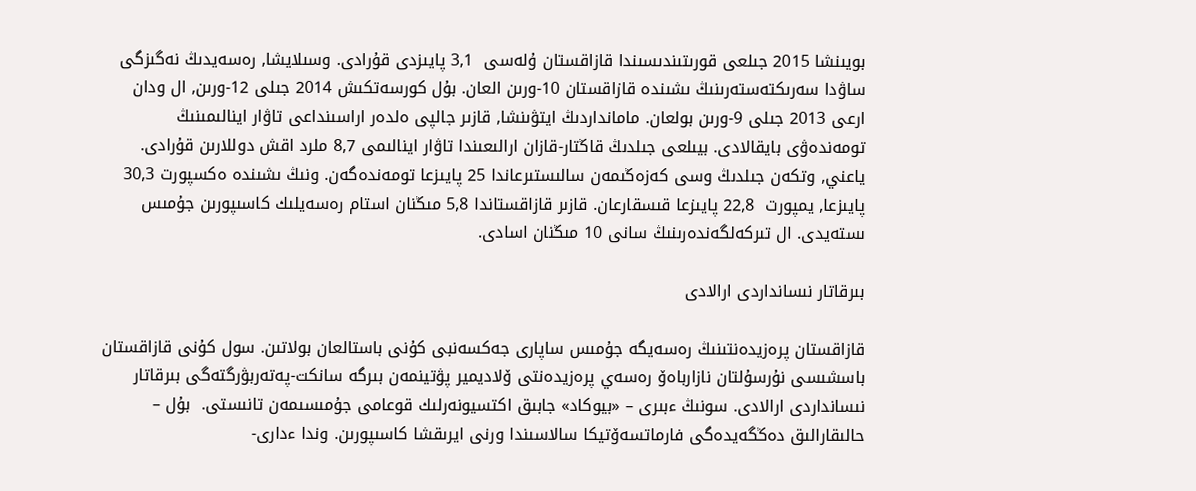بويىنشا 2015 جىلعى قورىتىندىسىندا قازاقستان ۇلەسى  3,1 پايىزدى قۇرادى. وسىلايشا, رەسەيدىڭ نەگىزگى ساۋدا سەرىكتەستەرىنىڭ ىشىندە قازاقستان 10-ورىن العان. بۇل كورسەتكىش 2014 جىلى 12-ورىن, ال ودان ارعى 2013 جىلى 9-ورىن بولعان. مامانداردىڭ ايتۋىنشا, قازىر جالپى ەلدەر اراسىنداعى تاۋار اينالىمىنىڭ تومەندەۋى بايقالادى. بيىلعى جىلدىڭ قاڭتار-قازان ارالىعىندا تاۋار اينالىمى 8,7 ملرد اقش دوللارىن قۇرادى. ياعني, وتكەن جىلدىڭ وسى كەزەڭىمەن سالىستىرعاندا 25 پايىزعا تومەندەگەن. ونىڭ ىشىندە ەكسپورت 30,3 پايىزعا, يمپورت  22,8 پايىزعا قىسقارعان. قازىر قازاقستاندا 5,8 مىڭنان استام رەسەيلىك كاسىپورىن جۇمىس ىستەيدى. ال تىركەلگەندەرىنىڭ سانى 10 مىڭنان اسادى.

بىرقاتار نىسانداردى ارالادى

قازاقستان پرەزيدەنتىنىڭ رەسەيگە جۇمىس ساپارى جەكسەنبى كۇنى باستالعان بولاتىن. سول كۇنى قازاقستان باسشىسى نۇرسۇلتان نازارباەۆ رەسەي پرەزيدەنتى ۆلاديمير پۋتينمەن بىرگە سانكت-پەتەربۋرگتەگى بىرقاتار نىسانداردى ارالادى. سونىڭ ءبىرى – «بيوكاد» جابىق اكتسيونەرلىك قوعامى جۇمىسىمەن تانىستى.  بۇل – حالىقارالىق دەڭگەيدەگى فارماتسەۆتيكا سالاسىندا ورنى ايرىقشا كاسىپورىن. وندا ءدارى-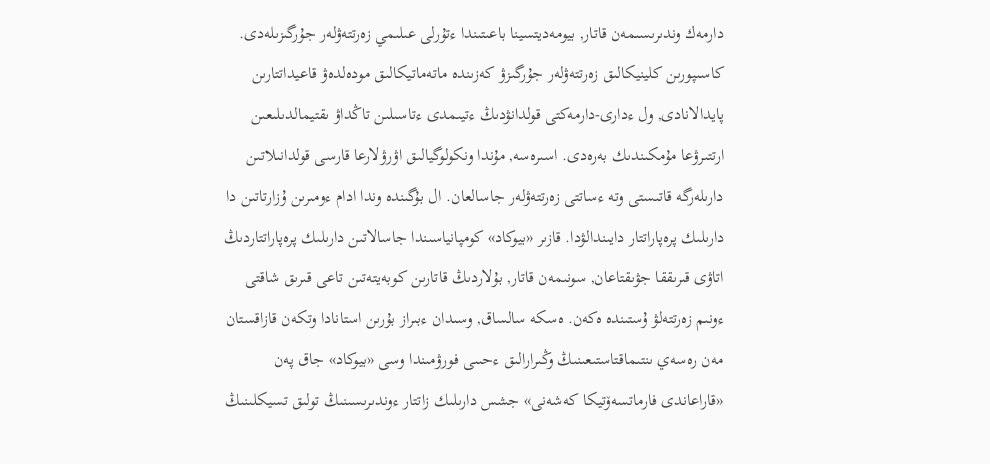دارمەك وندىرىسىمەن قاتار, بيومەديتسينا باعىتىندا ءتۇرلى عىلىمي زەرتتەۋلەر جۇرگىزىلەدى. كاسىپورىن كلينيكالىق زەرتتەۋلەر جۇرگىزۋ كەزىندە ماتەماتيكالىق مودەلدەۋ قاعيداتتارىن پايدالانادى, ول ءدارى-دارمەكتى قولدانۋدىڭ ءتيىمدى ءتاسىلىن تاڭداۋ ىقتيمالدىلىعىن ارتتىرۋعا مۇمكىندىك بەرەدى. اسىرەسە, مۇندا ونكولوگيالىق اۋرۋلارعا قارسى قولدانىلاتىن دارىلەرگە قاتىستى وتە ءساتتى زەرتتەۋلەر جاسالعان. ال بۇگىندە وندا ادام ءومىرىن ۇزارتاتىن دا دارىلىك پرەپاراتتار دايىندالۋدا. قازىر «بيوكاد» كومپانياسىندا جاسالاتىن دارىلىك پرەپاراتتاردىڭ اتاۋى قىرىققا جۋىقتاعان, سونىمەن قاتار, بۇلاردىڭ قاتارىن كوبەيتەتىن تاعى قىرىق شاقتى ءونىم زەرتتەلۋ ۇستىندە ەكەن. ەسكە سالساق, وسىدان ءبىراز بۇرىن استانادا وتكەن قازاقستان مەن رەسەي ىنتىماقتاستىعىنىڭ وڭىرارالىق ءحىىى فورۋمىندا وسى «بيوكاد» جاق پەن «قاراعاندى فارماتسەۆتيكا كەشەنى» جشس دارىلىك زاتتار ءوندىرىسىنىڭ تولىق تسيكلىنىڭ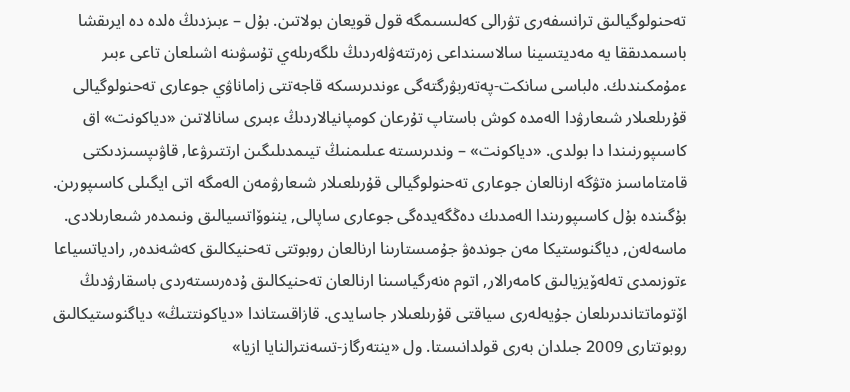تەحنولوگيالىق ترانسفەرى تۋرالى كەلىسىمگە قول قويعان بولاتىن. بۇل – ءبىزدىڭ ەلدە دە ايرىقشا باسىمدىققا يە مەديتسينا سالاسىنداعى زەرتتەۋلەردىڭ ىلگەرىلەي تۇسۋىنە اشىلعان تاعى ءبىر ءمۇمكىندىك. ەلباسى سانكت-پەتەربۋرگتەگى ءوندىرىسكە قاجەتتى زاماناۋي جوعارى تەحنولوگيالى قۇرىلعىلار شىعارۋدا الەمدە كوش باستاپ تۇرعان كومپانيالاردىڭ ءبىرى سانالاتىن «دياكونت» اق كاسىپورنىندا دا بولدى. «دياكونت» – وندىرىستە عىلىمنىڭ تيىمدىلىگىن ارتتىرۋعا, قاۋىپسىزدىكتى قامتاماسىز ەتۋگە ارنالعان جوعارى تەحنولوگيالى قۇرىلعىلار شىعارۋمەن الەمگە اتى ايگىلى كاسىپورىن. بۇگىندە بۇل كاسىپورىندا الەمدىك دەڭگەيدەگى جوعارى ساپالى, يننوۆاتسيالىق ونىمدەر شىعارىلادى. ماسەلەن, دياگنوستيكا مەن جوندەۋ جۇمىستارىنا ارنالعان روبوتتى تەحنيكالىق كەشەندەر, رادياتسياعا ءتوزىمدى تەلەۆيزيالىق كامەرالار, اتوم ەنەرگياسىنا ارنالعان تەحنيكالىق ۇدەرىستەردى باسقارۋدىڭ اۆتوماتتاندىرىلعان جۇيەلەرى سياقتى قۇرىلعىلار جاسايدى. قازاقستاندا «دياكونتتىڭ» دياگنوستيكالىق روبوتتارى 2009 جىلدان بەرى قولدانىستا. ول «ينتەرگاز-تسەنترالنايا ازيا»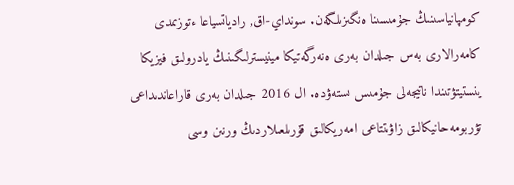كومپانياسىنىڭ جۇمىسىنا ەنگىزىلگەن. سونداي-اق, رادياتسياعا ءتوزىمدى كامەرالارى بەس جىلدان بەرى ەنەرگەتيكا مينيسترلىگىنىڭ يادرولىق فيزيكا ينستيتۋتىندا ناتيجەلى جۇمىس ىستەۋدە. ال 2016 جىلدان بەرى قاراعاندىداعى تۋربومەحانيكالىق زاۋىتتاعى امەريكالىق قۇرىلعىلاردىڭ ورنىن وسى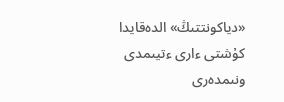«دياكونتتىڭ» الدەقايدا كۇشتى ءارى ءتيىمدى ونىمدەرى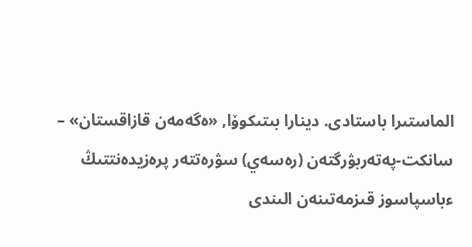الماستىرا باستادى. دينارا بىتىكوۆا, «ەگەمەن قازاقستان» – سانكت-پەتەربۋرگتەن (رەسەي) سۋرەتتەر پرەزيدەنتتىڭ ءباسپاسوز قىزمەتىنەن الىندى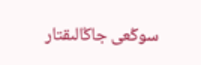سوڭعى جاڭالىقتار